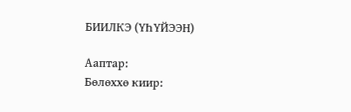БИИЛКЭ (ҮҺҮЙЭЭН)

Ааптар:
Бөлөххө киир: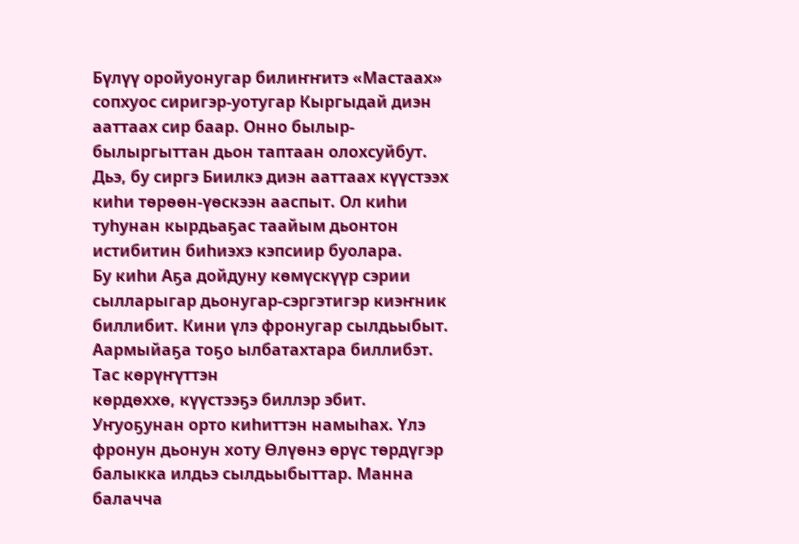Бүлүү оройуонугар билиҥҥитэ «Мастаах» сопхуос сиригэр-уотугар Кыргыдай диэн ааттаах сир баар. Онно былыр-былыргыттан дьон таптаан олохсуйбут. Дьэ, бу сиргэ Биилкэ диэн ааттаах күүстээх киһи төрөөн-үөскээн ааспыт. Ол киһи туһунан кырдьаҕас таайым дьонтон истибитин биһиэхэ кэпсиир буолара.
Бу киһи Аҕа дойдуну көмүскүүр сэрии сылларыгар дьонугар-сэргэтигэр киэҥник биллибит. Кини үлэ фронугар сылдьыбыт. Аармыйаҕа тоҕо ылбатахтара биллибэт. Тас көрүҥүттэн
көрдөххө, күүстээҕэ биллэр эбит. Уҥуоҕунан орто киһиттэн намыһах. Үлэ фронун дьонун хоту Өлүөнэ өрүс төрдүгэр балыкка илдьэ сылдьыбыттар. Манна балачча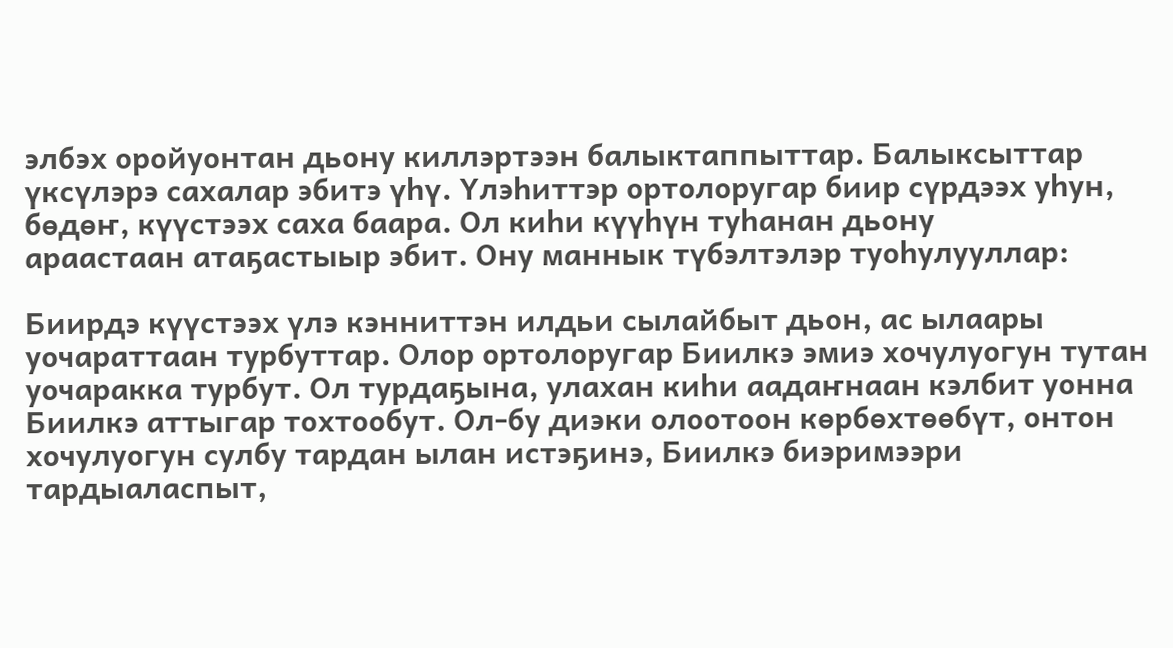элбэх оройуонтан дьону киллэртээн балыктаппыттар. Балыксыттар үксүлэрэ сахалар эбитэ үһү. Үлэһиттэр ортолоругар биир сүрдээх уһун, бөдөҥ, күүстээх саха баара. Ол киһи күүһүн туһанан дьону
араастаан атаҕастыыр эбит. Ону маннык түбэлтэлэр туоһулууллар:

Биирдэ күүстээх үлэ кэнниттэн илдьи сылайбыт дьон, ас ылаары уочараттаан турбуттар. Олор ортолоругар Биилкэ эмиэ хочулуогун тутан уочаракка турбут. Ол турдаҕына, улахан киһи аадаҥнаан кэлбит уонна Биилкэ аттыгар тохтообут. Ол-бу диэки олоотоон көрбөхтөөбүт, онтон хочулуогун сулбу тардан ылан истэҕинэ, Биилкэ биэримээри тардыаласпыт,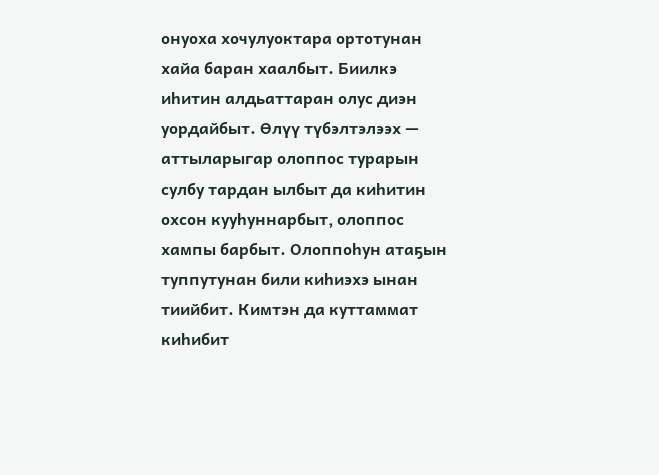онуоха хочулуоктара ортотунан хайа баран хаалбыт. Биилкэ иһитин алдьаттаран олус диэн уордайбыт. Өлүү түбэлтэлээх — аттыларыгар олоппос турарын сулбу тардан ылбыт да киһитин охсон кууһуннарбыт, олоппос хампы барбыт. Олоппоһун атаҕын туппутунан били киһиэхэ ынан тиийбит. Кимтэн да куттаммат киһибит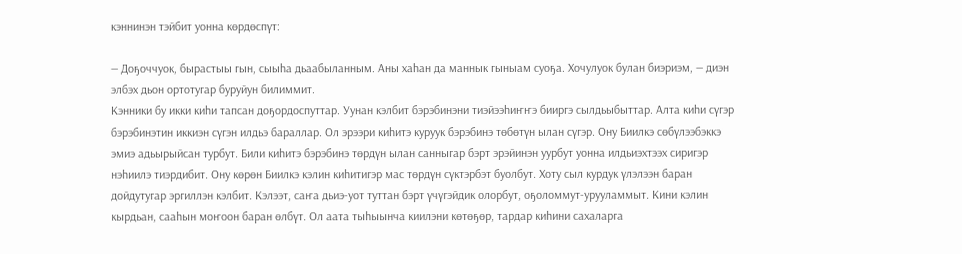кэннинэн тэйбит уонна көрдөспүт:

— Доҕоччуок, бырастыы гын, сыыһа дьаабыланным. Аны хаһан да маннык гыныам суоҕа. Хочулуок булан биэриэм, — диэн элбэх дьон ортотугар буруйун билиммит.
Кэнники бу икки киһи тапсан доҕордоспуттар. Уунан кэлбит бэрэбинэни тиэйээһиҥҥэ бииргэ сылдьыбыттар. Алта киһи сүгэр бэрэбинэтин иккиэн сүгэн илдьэ бараллар. Ол эрээри киһитэ куруук бэрэбинэ төбөтүн ылан сүгэр. Ону Биилкэ сөбүлээбэккэ эмиэ адьырыйсан турбут. Били киһитэ бэрэбинэ төрдүн ылан санныгар бэрт эрэйинэн уурбут уонна илдьиэхтээх сиригэр нэһиилэ тиэрдибит. Ону көрөн Биилкэ кэлин киһитигэр мас төрдүн сүктэрбэт буолбут. Хоту сыл курдук үлэлээн баран дойдутугар эргиллэн кэлбит. Кэлээт, саҥа дьиэ-уот туттан бэрт үчүгэйдик олорбут, оҕоломмут-урууламмыт. Кини кэлин кырдьан, сааһын моҥоон баран өлбүт. Ол аата тыһыынча киилэни көтөҕөр, тардар киһини сахаларга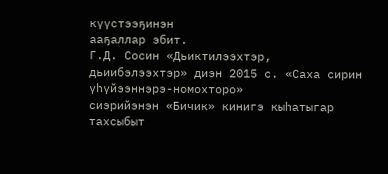күүстээҕинэн
ааҕаллар эбит.
Г.Д. Сосин «Дьиктилээхтэр, дьиибэлээхтэр» диэн 2015 с. «Саха сирин үһүйээннэрэ-номохторо»
сиэрийэнэн «Бичик» кинигэ кыһатыгар тахсыбыт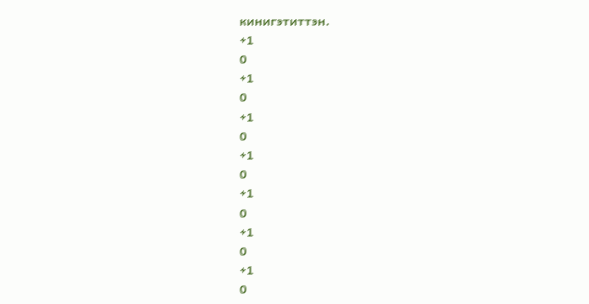кинигэтиттэн.
+1
0
+1
0
+1
0
+1
0
+1
0
+1
0
+1
0